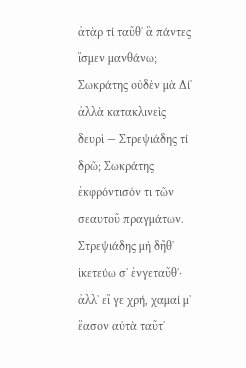ἀτὰρ τί ταῦθʼ ἃ πάντες ἴσμεν μανθάνω; Σωκράτης οὐδὲν μὰ Δίʼ ἀλλὰ κατακλινεὶς δευρὶ — Στρεψιάδης τί δρῶ; Σωκράτης ἐκφρόντισόν τι τῶν σεαυτοῦ πραγμάτων. Στρεψιάδης μὴ δῆθʼ ἱκετεύω σʼ ἐνγεταῦθʼ· ἀλλʼ εἴ γε χρή, χαμαί μʼ ἔασον αὐτὰ ταῦτʼ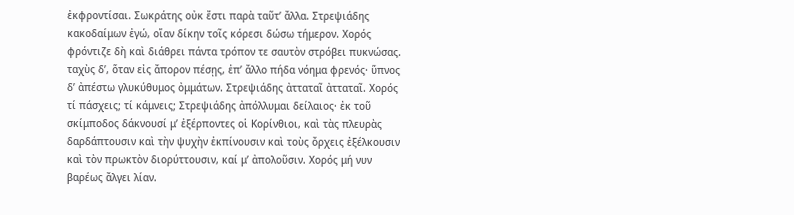ἐκφροντίσαι. Σωκράτης οὐκ ἔστι παρὰ ταῦτʼ ἄλλα. Στρεψιάδης κακοδαίμων ἐγώ, οἵαν δίκην τοῖς κόρεσι δώσω τήμερον. Χορός φρόντιζε δὴ καὶ διάθρει πάντα τρόπον τε σαυτὸν στρόβει πυκνώσας. ταχὺς δʼ, ὅταν εἰς ἄπορον πέσῃς, ἐπʼ ἄλλο πήδα νόημα φρενός· ὕπνος δʼ ἀπέστω γλυκύθυμος ὀμμάτων. Στρεψιάδης ἀτταταῖ ἀτταταῖ. Χορός τί πάσχεις; τί κάμνεις; Στρεψιάδης ἀπόλλυμαι δείλαιος· ἐκ τοῦ σκίμποδος δάκνουσί μʼ ἐξέρποντες οἱ Κορίνθιοι, καὶ τὰς πλευρὰς δαρδάπτουσιν καὶ τὴν ψυχὴν ἐκπίνουσιν καὶ τοὺς ὄρχεις ἐξέλκουσιν καὶ τὸν πρωκτὸν διορύττουσιν, καί μʼ ἀπολοῦσιν. Χορός μή νυν βαρέως ἄλγει λίαν.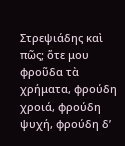Στρεψιάδης καὶ πῶς; ὅτε μου φροῦδα τὰ χρήματα, φρούδη χροιά, φρούδη ψυχή, φρούδη δʼ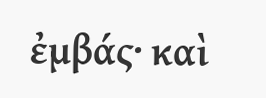ἐμβάς· καὶ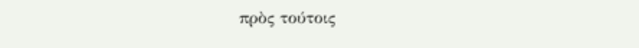πρὸς τούτοις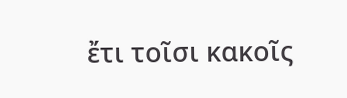ἔτι τοῖσι κακοῖς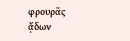φρουρᾶς ᾄδων